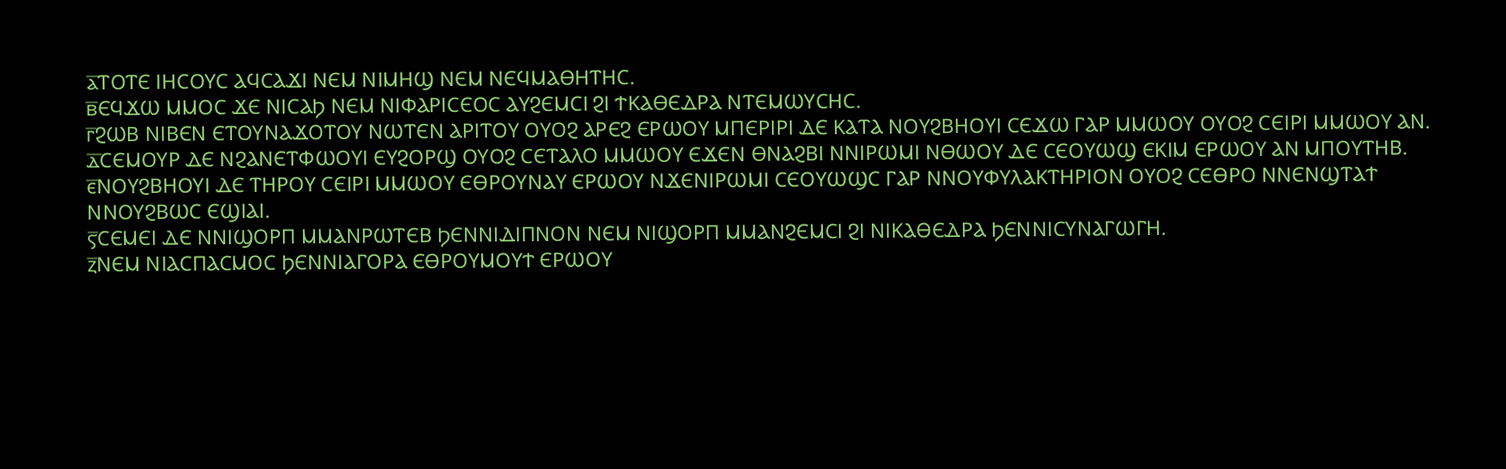ⲁ̅ⲦⲞⲦⲈ ⲒⲎⲤⲞⲨⲤ ⲀϤⲤⲀϪⲒ ⲚⲈⲘ ⲚⲒⲘⲎϢ ⲚⲈⲘ ⲚⲈϤⲘⲀⲐⲎⲦⲎⲤ.
ⲃ̅ⲈϤϪⲰ ⲘⲘⲞⲤ ϪⲈ ⲚⲒⲤⲀϦ ⲚⲈⲘ ⲚⲒⲪⲀⲢⲒⲤⲈⲞⲤ ⲀⲨϨⲈⲘⲤⲒ ϨⲒ ϮⲔⲀⲐⲈⲆⲢⲀ ⲚⲦⲈⲘⲰⲨⲤⲎⲤ.
ⲅ̅ϨⲰⲂ ⲚⲒⲂⲈⲚ ⲈⲦⲞⲨⲚⲀϪⲞⲦⲞⲨ ⲚⲰⲦⲈⲚ ⲀⲢⲒⲦⲞⲨ ⲞⲨⲞϨ ⲀⲢⲈϨ ⲈⲢⲰⲞⲨ ⲘⲠⲈⲢⲒⲢⲒ ⲆⲈ ⲔⲀⲦⲀ ⲚⲞⲨϨⲂⲎⲞⲨⲒ ⲤⲈϪⲰ ⲄⲀⲢ ⲘⲘⲰⲞⲨ ⲞⲨⲞϨ ⲤⲈⲒⲢⲒ ⲘⲘⲰⲞⲨ ⲀⲚ.
ⲇ̅ⲤⲈⲘⲞⲨⲢ ⲆⲈ ⲚϨⲀⲚⲈⲦⲪⲰⲞⲨⲒ ⲈⲨϨⲞⲢϢ ⲞⲨⲞϨ ⲤⲈⲦⲀⲖⲞ ⲘⲘⲰⲞⲨ ⲈϪⲈⲚ ⲐⲚⲀϨⲂⲒ ⲚⲚⲒⲢⲰⲘⲒ ⲚⲐⲰⲞⲨ ⲆⲈ ⲤⲈⲞⲨⲰϢ ⲈⲔⲒⲘ ⲈⲢⲰⲞⲨ ⲀⲚ ⲘⲠⲞⲨⲦⲎⲂ.
ⲉ̅ⲚⲞⲨϨⲂⲎⲞⲨⲒ ⲆⲈ ⲦⲎⲢⲞⲨ ⲤⲈⲒⲢⲒ ⲘⲘⲰⲞⲨ ⲈⲐⲢⲞⲨⲚⲀⲨ ⲈⲢⲰⲞⲨ ⲚϪⲈⲚⲒⲢⲰⲘⲒ ⲤⲈⲞⲨⲰϢⲤ ⲄⲀⲢ ⲚⲚⲞⲨⲪⲨⲖⲀⲔⲦⲎⲢⲒⲞⲚ ⲞⲨⲞϨ ⲤⲈⲐⲢⲞ ⲚⲚⲈⲚϢⲦⲀϮ ⲚⲚⲞⲨϨⲂⲰⲤ ⲈϢⲒⲀⲒ.
ⲋ̅ⲤⲈⲘⲈⲒ ⲆⲈ ⲚⲚⲒϢⲞⲢⲠ ⲘⲘⲀⲚⲢⲰⲦⲈⲂ ϦⲈⲚⲚⲒⲆⲒⲠⲚⲞⲚ ⲚⲈⲘ ⲚⲒϢⲞⲢⲠ ⲘⲘⲀⲚϨⲈⲘⲤⲒ ϨⲒ ⲚⲒⲔⲀⲐⲈⲆⲢⲀ ϦⲈⲚⲚⲒⲤⲨⲚⲀⲄⲰⲄⲎ.
ⲍ̅ⲚⲈⲘ ⲚⲒⲀⲤⲠⲀⲤⲘⲞⲤ ϦⲈⲚⲚⲒⲀⲄⲞⲢⲀ ⲈⲐⲢⲞⲨⲘⲞⲨϮ ⲈⲢⲰⲞⲨ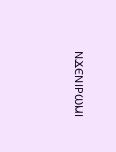ⲚϪⲈⲚⲒⲢⲰⲘⲒ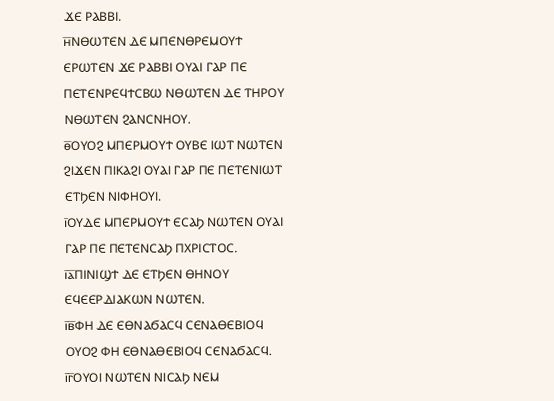ϪⲈ ⲢⲀⲂⲂⲒ.
ⲏ̅ⲚⲐⲰⲦⲈⲚ ⲆⲈ ⲘⲠⲈⲚⲐⲢⲈⲘⲞⲨϮ ⲈⲢⲰⲦⲈⲚ ϪⲈ ⲢⲀⲂⲂⲒ ⲞⲨⲀⲒ ⲄⲀⲢ ⲠⲈ ⲠⲈⲦⲈⲚⲢⲈϤϮⲤⲂⲰ ⲚⲐⲰⲦⲈⲚ ⲆⲈ ⲦⲎⲢⲞⲨ ⲚⲐⲰⲦⲈⲚ ϨⲀⲚⲤⲚⲎⲞⲨ.
ⲑ̅ⲞⲨⲞϨ ⲘⲠⲈⲢⲘⲞⲨϮ ⲞⲨⲂⲈ ⲒⲰⲦ ⲚⲰⲦⲈⲚ ϨⲒϪⲈⲚ ⲠⲒⲔⲀϨⲒ ⲞⲨⲀⲒ ⲄⲀⲢ ⲠⲈ ⲠⲈⲦⲈⲚⲒⲰⲦ ⲈⲦϦⲈⲚ ⲚⲒⲪⲎⲞⲨⲒ.
ⲓ̅ⲞⲨⲆⲈ ⲘⲠⲈⲢⲘⲞⲨϮ ⲈⲤⲀϦ ⲚⲰⲦⲈⲚ ⲞⲨⲀⲒ ⲄⲀⲢ ⲠⲈ ⲠⲈⲦⲈⲚⲤⲀϦ ⲠⲬⲢⲒⲤⲦⲞⲤ.
ⲓ̅ⲁ̅ⲠⲒⲚⲒϢϮ ⲆⲈ ⲈⲦϦⲈⲚ ⲐⲎⲚⲞⲨ ⲈϤⲈⲈⲢⲆⲒⲀⲔⲰⲚ ⲚⲰⲦⲈⲚ.
ⲓ̅ⲃ̅ⲪⲎ ⲆⲈ ⲈⲐⲚⲀϬⲀⲤϤ ⲤⲈⲚⲀⲐⲈⲂⲒⲞϤ ⲞⲨⲞϨ ⲪⲎ ⲈⲐⲚⲀⲐⲈⲂⲒⲞϤ ⲤⲈⲚⲀϬⲀⲤϤ.
ⲓ̅ⲅ̅ⲞⲨⲞⲒ ⲚⲰⲦⲈⲚ ⲚⲒⲤⲀϦ ⲚⲈⲘ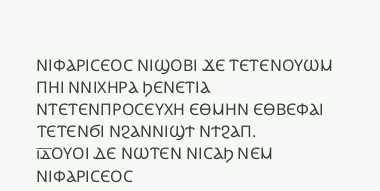ⲚⲒⲪⲀⲢⲒⲤⲈⲞⲤ ⲚⲒϢⲞⲂⲒ ϪⲈ ⲦⲈⲦⲈⲚⲞⲨⲰⲘ ⲠⲎⲒ ⲚⲚⲒⲬⲎⲢⲀ ϦⲈⲚⲈⲦⲒⲀ ⲚⲦⲈⲦⲈⲚⲠⲢⲞⲤⲈⲨⲬⲎ ⲈⲐⲘⲎⲚ ⲈⲐⲂⲈⲪⲀⲒ ⲦⲈⲦⲈⲚϬⲒ ⲚϨⲀⲚⲚⲒϢϮ ⲚϮϨⲀⲠ.
ⲓ̅ⲇ̅ⲞⲨⲞⲒ ⲆⲈ ⲚⲰⲦⲈⲚ ⲚⲒⲤⲀϦ ⲚⲈⲘ ⲚⲒⲪⲀⲢⲒⲤⲈⲞⲤ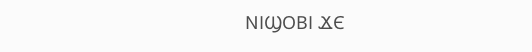ⲚⲒϢⲞⲂⲒ ϪⲈ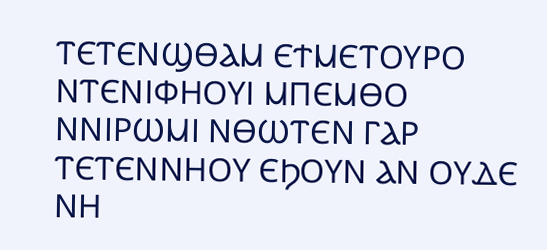ⲦⲈⲦⲈⲚϢⲐⲀⲘ ⲈϮⲘⲈⲦⲞⲨⲢⲞ ⲚⲦⲈⲚⲒⲪⲎⲞⲨⲒ ⲘⲠⲈⲘⲐⲞ ⲚⲚⲒⲢⲰⲘⲒ ⲚⲐⲰⲦⲈⲚ ⲄⲀⲢ ⲦⲈⲦⲈⲚⲚⲎⲞⲨ ⲈϦⲞⲨⲚ ⲀⲚ ⲞⲨⲆⲈ ⲚⲎ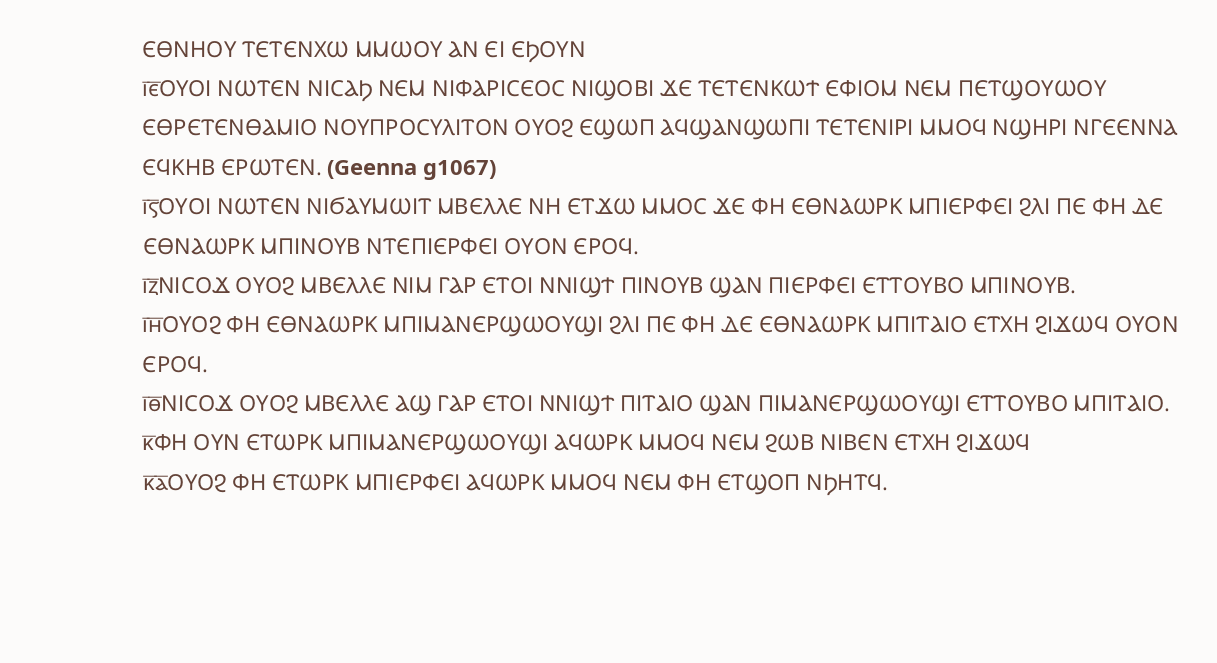ⲈⲐⲚⲎⲞⲨ ⲦⲈⲦⲈⲚⲬⲰ ⲘⲘⲰⲞⲨ ⲀⲚ ⲈⲒ ⲈϦⲞⲨⲚ
ⲓ̅ⲉ̅ⲞⲨⲞⲒ ⲚⲰⲦⲈⲚ ⲚⲒⲤⲀϦ ⲚⲈⲘ ⲚⲒⲪⲀⲢⲒⲤⲈⲞⲤ ⲚⲒϢⲞⲂⲒ ϪⲈ ⲦⲈⲦⲈⲚⲔⲰϮ ⲈⲪⲒⲞⲘ ⲚⲈⲘ ⲠⲈⲦϢⲞⲨⲰⲞⲨ ⲈⲐⲢⲈⲦⲈⲚⲐⲀⲘⲒⲞ ⲚⲞⲨⲠⲢⲞⲤⲨⲖⲒⲦⲞⲚ ⲞⲨⲞϨ ⲈϢⲰⲠ ⲀϤϢⲀⲚϢⲰⲠⲒ ⲦⲈⲦⲈⲚⲒⲢⲒ ⲘⲘⲞϤ ⲚϢⲎⲢⲒ ⲚⲄⲈⲈⲚⲚⲀ ⲈϤⲔⲎⲂ ⲈⲢⲰⲦⲈⲚ. (Geenna g1067)
ⲓ̅ⲋ̅ⲞⲨⲞⲒ ⲚⲰⲦⲈⲚ ⲚⲒϬⲀⲨⲘⲰⲒⲦ ⲘⲂⲈⲖⲖⲈ ⲚⲎ ⲈⲦϪⲰ ⲘⲘⲞⲤ ϪⲈ ⲪⲎ ⲈⲐⲚⲀⲰⲢⲔ ⲘⲠⲒⲈⲢⲪⲈⲒ ϨⲖⲒ ⲠⲈ ⲪⲎ ⲆⲈ ⲈⲐⲚⲀⲰⲢⲔ ⲘⲠⲒⲚⲞⲨⲂ ⲚⲦⲈⲠⲒⲈⲢⲪⲈⲒ ⲞⲨⲞⲚ ⲈⲢⲞϤ.
ⲓ̅ⲍ̅ⲚⲒⲤⲞϪ ⲞⲨⲞϨ ⲘⲂⲈⲖⲖⲈ ⲚⲒⲘ ⲄⲀⲢ ⲈⲦⲞⲒ ⲚⲚⲒϢϮ ⲠⲒⲚⲞⲨⲂ ϢⲀⲚ ⲠⲒⲈⲢⲪⲈⲒ ⲈⲦⲦⲞⲨⲂⲞ ⲘⲠⲒⲚⲞⲨⲂ.
ⲓ̅ⲏ̅ⲞⲨⲞϨ ⲪⲎ ⲈⲐⲚⲀⲰⲢⲔ ⲘⲠⲒⲘⲀⲚⲈⲢϢⲰⲞⲨϢⲒ ϨⲖⲒ ⲠⲈ ⲪⲎ ⲆⲈ ⲈⲐⲚⲀⲰⲢⲔ ⲘⲠⲒⲦⲀⲒⲞ ⲈⲦⲬⲎ ϨⲒϪⲰϤ ⲞⲨⲞⲚ ⲈⲢⲞϤ.
ⲓ̅ⲑ̅ⲚⲒⲤⲞϪ ⲞⲨⲞϨ ⲘⲂⲈⲖⲖⲈ ⲀϢ ⲄⲀⲢ ⲈⲦⲞⲒ ⲚⲚⲒϢϮ ⲠⲒⲦⲀⲒⲞ ϢⲀⲚ ⲠⲒⲘⲀⲚⲈⲢϢⲰⲞⲨϢⲒ ⲈⲦⲦⲞⲨⲂⲞ ⲘⲠⲒⲦⲀⲒⲞ.
ⲕ̅ⲪⲎ ⲞⲨⲚ ⲈⲦⲰⲢⲔ ⲘⲠⲒⲘⲀⲚⲈⲢϢⲰⲞⲨϢⲒ ⲀϤⲰⲢⲔ ⲘⲘⲞϤ ⲚⲈⲘ ϨⲰⲂ ⲚⲒⲂⲈⲚ ⲈⲦⲬⲎ ϨⲒϪⲰϤ
ⲕ̅ⲁ̅ⲞⲨⲞϨ ⲪⲎ ⲈⲦⲰⲢⲔ ⲘⲠⲒⲈⲢⲪⲈⲒ ⲀϤⲰⲢⲔ ⲘⲘⲞϤ ⲚⲈⲘ ⲪⲎ ⲈⲦϢⲞⲠ ⲚϦⲎⲦϤ.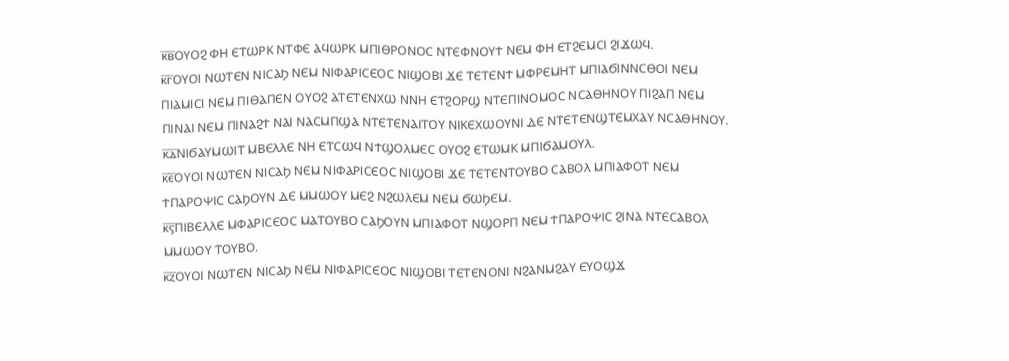ⲕ̅ⲃ̅ⲞⲨⲞϨ ⲪⲎ ⲈⲦⲰⲢⲔ ⲚⲦⲪⲈ ⲀϤⲰⲢⲔ ⲘⲠⲒⲐⲢⲞⲚⲞⲤ ⲚⲦⲈⲪⲚⲞⲨϮ ⲚⲈⲘ ⲪⲎ ⲈⲦϨⲈⲘⲤⲒ ϨⲒϪⲰϤ.
ⲕ̅ⲅ̅ⲞⲨⲞⲒ ⲚⲰⲦⲈⲚ ⲚⲒⲤⲀϦ ⲚⲈⲘ ⲚⲒⲪⲀⲢⲒⲤⲈⲞⲤ ⲚⲒϢⲞⲂⲒ ϪⲈ ⲦⲈⲦⲈⲚϮ ⲘⲪⲢⲈⲘⲎⲦ ⲘⲠⲒⲀϬⲒⲚⲚⲤⲐⲞⲒ ⲚⲈⲘ ⲠⲒⲀⲘⲒⲤⲒ ⲚⲈⲘ ⲠⲒⲐⲀⲠⲈⲚ ⲞⲨⲞϨ ⲀⲦⲈⲦⲈⲚⲬⲰ ⲚⲚⲎ ⲈⲦϨⲞⲢϢ ⲚⲦⲈⲠⲒⲚⲞⲘⲞⲤ ⲚⲤⲀⲐⲎⲚⲞⲨ ⲠⲒϨⲀⲠ ⲚⲈⲘ ⲠⲒⲚⲀⲒ ⲚⲈⲘ ⲠⲒⲚⲀϨϮ ⲚⲀⲒ ⲚⲀⲤⲘⲠϢⲀ ⲚⲦⲈⲦⲈⲚⲀⲒⲦⲞⲨ ⲚⲒⲔⲈⲬⲰⲞⲨⲚⲒ ⲆⲈ ⲚⲦⲈⲦⲈⲚϢⲦⲈⲘⲬⲀⲨ ⲚⲤⲀⲐⲎⲚⲞⲨ.
ⲕ̅ⲇ̅ⲚⲒϬⲀⲨⲘⲰⲒⲦ ⲘⲂⲈⲖⲖⲈ ⲚⲎ ⲈⲦⲤⲰϤ ⲚϮϢⲞⲖⲘⲈⲤ ⲞⲨⲞϨ ⲈⲦⲰⲘⲔ ⲘⲠⲒϬⲀⲘⲞⲨⲖ.
ⲕ̅ⲉ̅ⲞⲨⲞⲒ ⲚⲰⲦⲈⲚ ⲚⲒⲤⲀϦ ⲚⲈⲘ ⲚⲒⲪⲀⲢⲒⲤⲈⲞⲤ ⲚⲒϢⲞⲂⲒ ϪⲈ ⲦⲈⲦⲈⲚⲦⲞⲨⲂⲞ ⲤⲀⲂⲞⲖ ⲘⲠⲒⲀⲪⲞⲦ ⲚⲈⲘ ϮⲠⲀⲢⲞⲮⲒⲤ ⲤⲀϦⲞⲨⲚ ⲆⲈ ⲘⲘⲰⲞⲨ ⲘⲈϨ ⲚϨⲰⲖⲈⲘ ⲚⲈⲘ ϬⲰϦⲈⲘ.
ⲕ̅ⲋ̅ⲠⲒⲂⲈⲖⲖⲈ ⲘⲪⲀⲢⲒⲤⲈⲞⲤ ⲘⲀⲦⲞⲨⲂⲞ ⲤⲀϦⲞⲨⲚ ⲘⲠⲒⲀⲪⲞⲦ ⲚϢⲞⲢⲠ ⲚⲈⲘ ϮⲠⲀⲢⲞⲮⲒⲤ ϨⲒⲚⲀ ⲚⲦⲈⲤⲀⲂⲞⲖ ⲘⲘⲰⲞⲨ ⲦⲞⲨⲂⲞ.
ⲕ̅ⲍ̅ⲞⲨⲞⲒ ⲚⲰⲦⲈⲚ ⲚⲒⲤⲀϦ ⲚⲈⲘ ⲚⲒⲪⲀⲢⲒⲤⲈⲞⲤ ⲚⲒϢⲞⲂⲒ ⲦⲈⲦⲈⲚⲞⲚⲒ ⲚϨⲀⲚⲘϨⲀⲨ ⲈⲨⲞϢϪ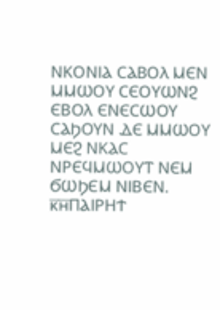ⲚⲔⲞⲚⲒⲀ ⲤⲀⲂⲞⲖ ⲘⲈⲚ ⲘⲘⲰⲞⲨ ⲤⲈⲞⲨⲰⲚϨ ⲈⲂⲞⲖ ⲈⲚⲈⲤⲰⲞⲨ ⲤⲀϦⲞⲨⲚ ⲆⲈ ⲘⲘⲰⲞⲨ ⲘⲈϨ ⲚⲔⲀⲤ ⲚⲢⲈϤⲘⲰⲞⲨⲦ ⲚⲈⲘ ϬⲰϦⲈⲘ ⲚⲒⲂⲈⲚ.
ⲕ̅ⲏ̅ⲠⲀⲒⲢⲎϮ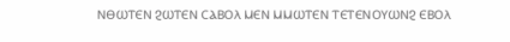ⲚⲐⲰⲦⲈⲚ ϨⲰⲦⲈⲚ ⲤⲀⲂⲞⲖ ⲘⲈⲚ ⲘⲘⲰⲦⲈⲚ ⲦⲈⲦⲈⲚⲞⲨⲰⲚϨ ⲈⲂⲞⲖ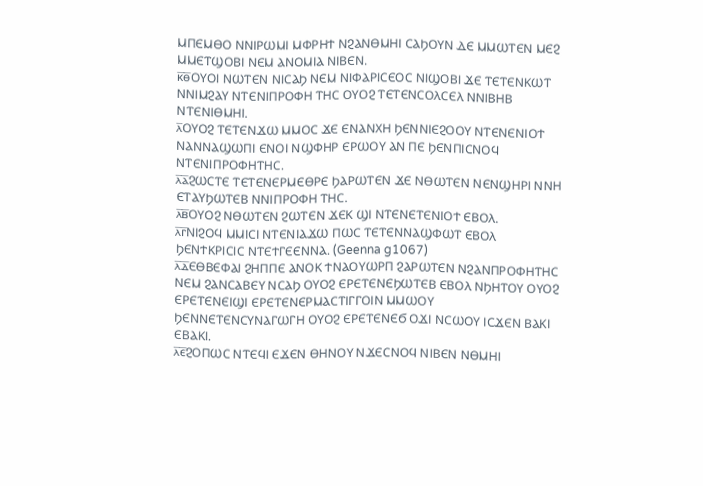ⲘⲠⲈⲘⲐⲞ ⲚⲚⲒⲢⲰⲘⲒ ⲘⲪⲢⲎϮ ⲚϨⲀⲚⲐⲘⲎⲒ ⲤⲀϦⲞⲨⲚ ⲆⲈ ⲘⲘⲰⲦⲈⲚ ⲘⲈϨ ⲘⲘⲈⲦϢⲞⲂⲒ ⲚⲈⲘ ⲀⲚⲞⲘⲒⲀ ⲚⲒⲂⲈⲚ.
ⲕ̅ⲑ̅ⲞⲨⲞⲒ ⲚⲰⲦⲈⲚ ⲚⲒⲤⲀϦ ⲚⲈⲘ ⲚⲒⲪⲀⲢⲒⲤⲈⲞⲤ ⲚⲒϢⲞⲂⲒ ϪⲈ ⲦⲈⲦⲈⲚⲔⲰⲦ ⲚⲚⲒⲘϨⲀⲨ ⲚⲦⲈⲚⲒⲠⲢⲞⲪⲎ ⲦⲎⲤ ⲞⲨⲞϨ ⲦⲈⲦⲈⲚⲤⲞⲖⲤⲈⲖ ⲚⲚⲒⲂⲎⲂ ⲚⲦⲈⲚⲒⲐⲘⲎⲒ.
ⲗ̅ⲞⲨⲞϨ ⲦⲈⲦⲈⲚϪⲰ ⲘⲘⲞⲤ ϪⲈ ⲈⲚⲀⲚⲬⲎ ϦⲈⲚⲚⲒⲈϨⲞⲞⲨ ⲚⲦⲈⲚⲈⲚⲒⲞϮ ⲚⲀⲚⲚⲀϢⲰⲠⲒ ⲈⲚⲞⲒ ⲚϢⲪⲎⲢ ⲈⲢⲰⲞⲨ ⲀⲚ ⲠⲈ ϦⲈⲚⲠⲒⲤⲚⲞϤ ⲚⲦⲈⲚⲒⲠⲢⲞⲪⲎⲦⲎⲤ.
ⲗ̅ⲁ̅ϨⲰⲤⲦⲈ ⲦⲈⲦⲈⲚⲈⲢⲘⲈⲐⲢⲈ ϦⲀⲢⲰⲦⲈⲚ ϪⲈ ⲚⲐⲰⲦⲈⲚ ⲚⲈⲚϢⲎⲢⲒ ⲚⲚⲎ ⲈⲦⲀⲨϦⲰⲦⲈⲂ ⲚⲚⲒⲠⲢⲞⲪⲎ ⲦⲎⲤ.
ⲗ̅ⲃ̅ⲞⲨⲞϨ ⲚⲐⲰⲦⲈⲚ ϨⲰⲦⲈⲚ ϪⲈⲔ ϢⲒ ⲚⲦⲈⲚⲈⲦⲈⲚⲒⲞϮ ⲈⲂⲞⲖ.
ⲗ̅ⲅ̅ⲚⲒϨⲞϤ ⲘⲘⲒⲤⲒ ⲚⲦⲈⲚⲒⲀϪⲰ ⲠⲰⲤ ⲦⲈⲦⲈⲚⲚⲀϢⲪⲰⲦ ⲈⲂⲞⲖ ϦⲈⲚϮⲔⲢⲒⲤⲒⲤ ⲚⲦⲈϮⲄⲈⲈⲚⲚⲀ. (Geenna g1067)
ⲗ̅ⲇ̅ⲈⲐⲂⲈⲪⲀⲒ ϨⲎⲠⲠⲈ ⲀⲚⲞⲔ ϮⲚⲀⲞⲨⲰⲢⲠ ϨⲀⲢⲰⲦⲈⲚ ⲚϨⲀⲚⲠⲢⲞⲪⲎⲦⲎⲤ ⲚⲈⲘ ϨⲀⲚⲤⲀⲂⲈⲨ ⲚⲤⲀϦ ⲞⲨⲞϨ ⲈⲢⲈⲦⲈⲚⲈϦⲰⲦⲈⲂ ⲈⲂⲞⲖ ⲚϦⲎⲦⲞⲨ ⲞⲨⲞϨ ⲈⲢⲈⲦⲈⲚⲈⲒϢⲒ ⲈⲢⲈⲦⲈⲚⲈⲢⲘⲀⲤⲦⲒⲄⲄⲞⲒⲚ ⲘⲘⲰⲞⲨ ϦⲈⲚⲚⲈⲦⲈⲚⲤⲨⲚⲀⲄⲰⲄⲎ ⲞⲨⲞϨ ⲈⲢⲈⲦⲈⲚⲈϬ ⲞϪⲒ ⲚⲤⲰⲞⲨ ⲒⲤϪⲈⲚ ⲂⲀⲔⲒ ⲈⲂⲀⲔⲒ.
ⲗ̅ⲉ̅ϨⲞⲠⲰⲤ ⲚⲦⲈϤⲒ ⲈϪⲈⲚ ⲐⲎⲚⲞⲨ ⲚϪⲈⲤⲚⲞϤ ⲚⲒⲂⲈⲚ ⲚⲐⲘⲎⲒ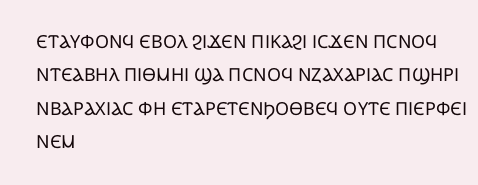ⲈⲦⲀⲨⲪⲞⲚϤ ⲈⲂⲞⲖ ϨⲒϪⲈⲚ ⲠⲒⲔⲀϨⲒ ⲒⲤϪⲈⲚ ⲠⲤⲚⲞϤ ⲚⲦⲈⲀⲂⲎⲖ ⲠⲒⲐⲘⲎⲒ ϢⲀ ⲠⲤⲚⲞϤ ⲚⲌⲀⲬⲀⲢⲒⲀⲤ ⲠϢⲎⲢⲒ ⲚⲂⲀⲢⲀⲬⲒⲀⲤ ⲪⲎ ⲈⲦⲀⲢⲈⲦⲈⲚϦⲞⲐⲂⲈϤ ⲞⲨⲦⲈ ⲠⲒⲈⲢⲪⲈⲒ ⲚⲈⲘ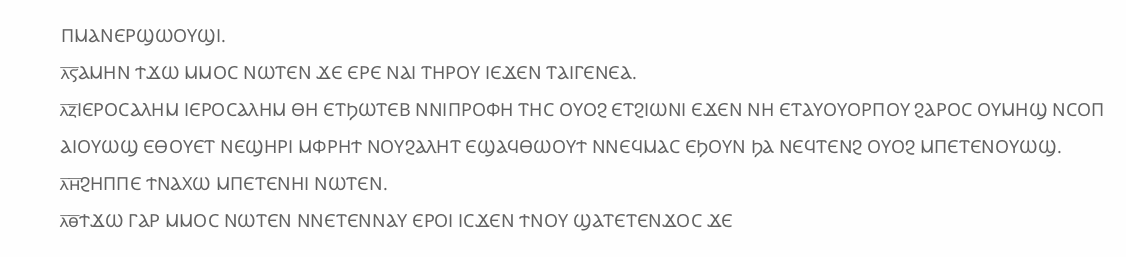ⲠⲘⲀⲚⲈⲢϢⲰⲞⲨϢⲒ.
ⲗ̅ⲋ̅ⲀⲘⲎⲚ ϮϪⲰ ⲘⲘⲞⲤ ⲚⲰⲦⲈⲚ ϪⲈ ⲈⲢⲈ ⲚⲀⲒ ⲦⲎⲢⲞⲨ ⲒⲈϪⲈⲚ ⲦⲀⲒⲄⲈⲚⲈⲀ.
ⲗ̅ⲍ̅ⲒⲈⲢⲞⲤⲀⲖⲎⲘ ⲒⲈⲢⲞⲤⲀⲖⲎⲘ ⲐⲎ ⲈⲦϦⲰⲦⲈⲂ ⲚⲚⲒⲠⲢⲞⲪⲎ ⲦⲎⲤ ⲞⲨⲞϨ ⲈⲦϨⲒⲰⲚⲒ ⲈϪⲈⲚ ⲚⲎ ⲈⲦⲀⲨⲞⲨⲞⲢⲠⲞⲨ ϨⲀⲢⲞⲤ ⲞⲨⲘⲎϢ ⲚⲤⲞⲠ ⲀⲒⲞⲨⲰϢ ⲈⲐⲞⲨⲈⲦ ⲚⲈϢⲎⲢⲒ ⲘⲪⲢⲎϮ ⲚⲞⲨϨⲀⲖⲎⲦ ⲈϢⲀϤⲐⲰⲞⲨϮ ⲚⲚⲈϤⲘⲀⲤ ⲈϦⲞⲨⲚ ϦⲀ ⲚⲈϤⲦⲈⲚϨ ⲞⲨⲞϨ ⲘⲠⲈⲦⲈⲚⲞⲨⲰϢ.
ⲗ̅ⲏ̅ϨⲎⲠⲠⲈ ϮⲚⲀⲬⲰ ⲘⲠⲈⲦⲈⲚⲎⲒ ⲚⲰⲦⲈⲚ.
ⲗ̅ⲑ̅ϮϪⲰ ⲄⲀⲢ ⲘⲘⲞⲤ ⲚⲰⲦⲈⲚ ⲚⲚⲈⲦⲈⲚⲚⲀⲨ ⲈⲢⲞⲒ ⲒⲤϪⲈⲚ ϮⲚⲞⲨ ϢⲀⲦⲈⲦⲈⲚϪⲞⲤ ϪⲈ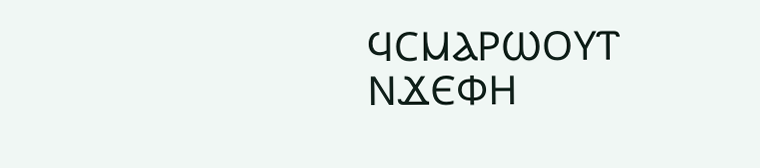ϤⲤⲘⲀⲢⲰⲞⲨⲦ ⲚϪⲈⲪⲎ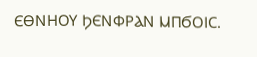ⲈⲐⲚⲎⲞⲨ ϦⲈⲚⲪⲢⲀⲚ ⲘⲠϬⲞⲒⲤ.